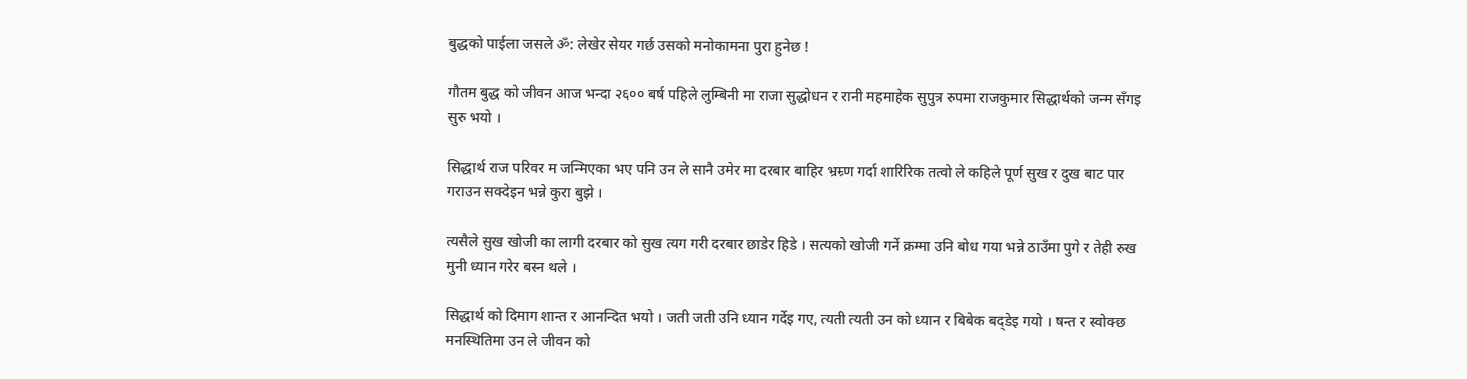बुद्धको पाईला जसले ॐ: लेखेर सेयर गर्छ उसको मनोकामना पुरा हुनेछ !

गौतम बुद्ध को जीवन आज भन्दा २६०० बर्ष पहिले लुम्बिनी मा राजा सुद्धोधन र रानी महमाहेक सुपुत्र रुपमा राजकुमार सिद्धार्थको जन्म सँगइ सुरु भयो ।

सिद्धार्थ राज परिवर म जन्मिएका भए पनि उन ले सानै उमेर मा दरबार बाहिर भ्रम्र्ण गर्दा शारिरिक तत्वो ले कहिले पूर्ण सुख र दुख बाट पार गराउन सक्देइन भन्ने कुरा बुझे ।

त्यसैले सुख खोजी का लागी दरबार को सुख त्यग गरी दरबार छाडेर हिडे । सत्यको खोजी गर्ने क्रम्मा उनि बोध गया भन्ने ठाउँमा पुगे र तेही रुख मुनी ध्यान गरेर बस्न थले ।

सिद्धार्थ को दिमाग शान्त र आनन्दित भयो । जती जती उनि ध्यान गर्देइ गए, त्यती त्यती उन को ध्यान र बिबेक बद्डेइ गयो । षन्त र स्वोक्छ मनस्थितिमा उन ले जीवन को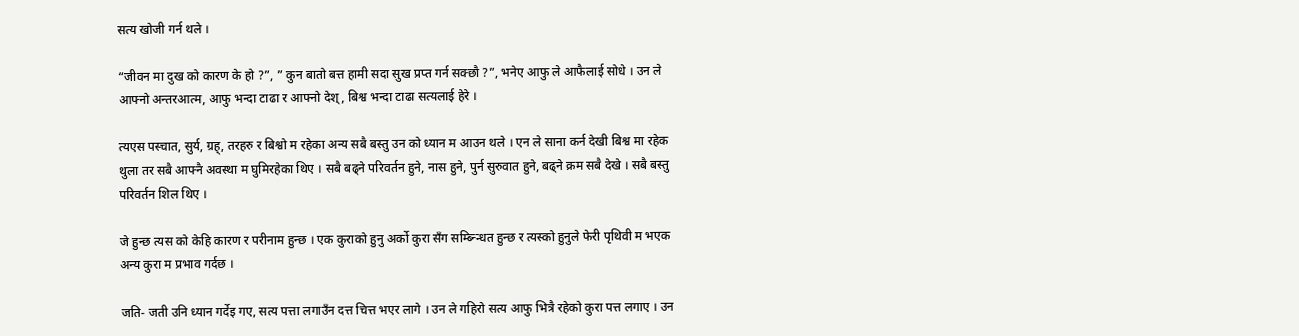सत्य खोजी गर्न थले ।

“जीवन मा दुख को कारण के हो ?”, ” कुन बातो बत्त हामी सदा सुख प्रप्त गर्न सक्छौ ?”, भनेए आफु ले आफैलाई सोधे । उन ले आफ्नो अन्तरआत्म, आफु भन्दा टाढा र आफ्नो देश्, बिश्व भन्दा टाढा सत्यलाई हेरे ।

त्यएस पस्चात, सुर्य, ग्रह्, तरहरु र बिश्वो म रहेका अन्य सबै बस्तु उन को ध्यान म आउन थले । एन ले साना कर्न देखी बिश्व मा रहेक थुला तर सबै आफ्नै अवस्था म घुमिरहेका थिए । सबै बढ्ने परिवर्तन हुने, नास हुने, पुर्न सुरुवात हुने, बढ्ने क्रम सबै देखे । सबै बस्तु परिवर्तन शिल थिए ।

जे हुन्छ त्यस को केहि कारण र परीनाम हुन्छ । एक कुराको हुनु अर्को कुरा सँग सम्ब्न्न्धित हुन्छ र त्यस्को हुनुले फेरी पृथिवी म भएक अन्य कुरा म प्रभाव गर्दछ ।

जति- जती उनि ध्यान गर्देइ गए, सत्य पत्ता लगाउँन दत्त चित्त भएर लागे । उन ले गहिरो सत्य आफु भित्रै रहेको कुरा पत्त लगाए । उन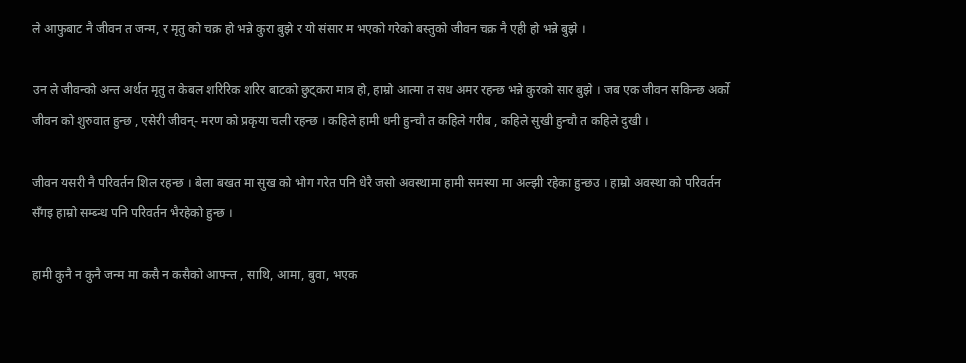ले आफुबाट नै जीवन त जन्म, र मृतु को चक्र हो भन्ने कुरा बुझे र यो संसार म भएको गरेको बस्तुको जीवन चक्र नै एही हो भन्ने बुझे ।

उन ले जीवन्को अन्त अर्थत मृतु त केबल शरिरिक शरिर बाटको छुट्करा मात्र हो, हाम्रो आत्मा त सध अमर रहन्छ भन्ने कुरको सार बुझे । जब एक जीवन सकिन्छ अर्को जीवन को शुरुवात हुन्छ , एसेरी जीवन्- मरण को प्रकृया चली रहन्छ । कहिले हामी धनी हुन्चौ त कहिले गरीब , कहिले सुखी हुन्चौ त कहिले दुखी ।

जीवन यसरी नै परिवर्तन शिल रहन्छ । बेला बखत मा सुख को भोग गरेत पनि धेरै जसो अवस्थामा हामी समस्या मा अल्झी रहेका हुन्छउ । हाम्रो अवस्था को परिवर्तन सँगइ हाम्रो सम्ब्न्ध पनि परिवर्तन भैरहेको हुन्छ ।

हामी कुनै न कुनै जन्म मा कसै न कसैको आफ्न्त , साथि, आमा, बुवा, भएक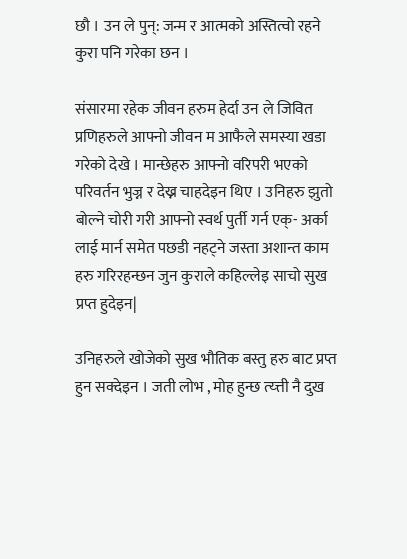छौ । उन ले पुन्: जन्म र आत्मको अस्तित्वो रहने कुरा पनि गरेका छन ।

संसारमा रहेक जीवन हरुम हेर्दा उन ले जिवित प्रणिहरुले आफ्नो जीवन म आफैले समस्या खडा गरेको देखे । मान्छेहरु आफ्नो वरिपरी भएको परिवर्तन भुज्न र देख्न चाहदेइन थिए । उनिहरु झुतो बोल्ने चोरी गरी आफ्नो स्वर्थ पुर्ती गर्न एक्- अर्का लाई मार्न समेत पछडी नहट्ने जस्ता अशान्त काम हरु गरिरहन्छन जुन कुराले कहिल्लेइ साचो सुख प्रप्त हुदेइन|

उनिहरुले खोजेको सुख भौतिक बस्तु हरु बाट प्रप्त हुन सक्देइन । जती लोभ , मोह हुन्छ त्य्त्ती नै दुख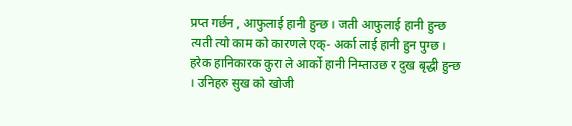प्रप्त गर्छन , आफुलाई हानी हुन्छ । जती आफुलाई हानी हुन्छ त्यती त्यो काम को कारणले एक्- अर्का लाई हानी हुन पुग्छ । हरेक हानिकारक कुरा ले आर्को हानी निम्ताउछ र दुख बृद्धी हुन्छ । उनिहरु सुख को खोजी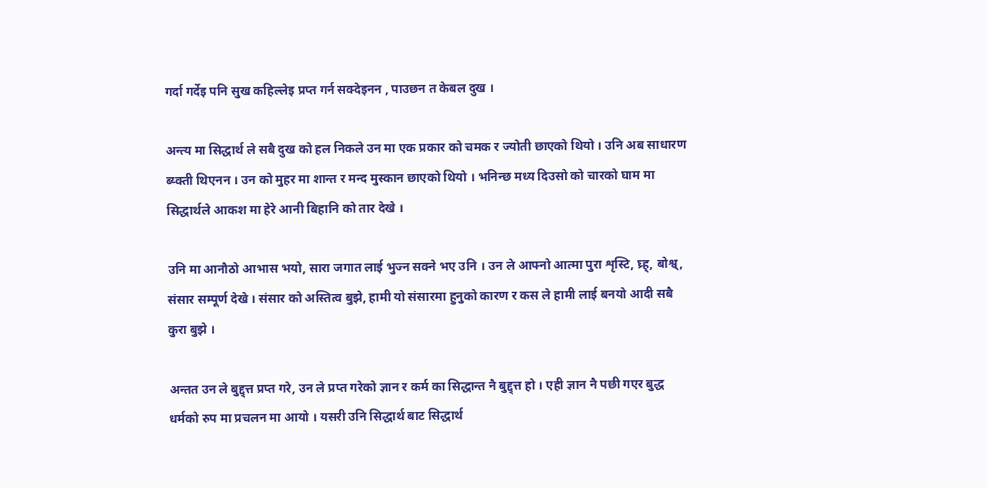गर्दा गर्देइ पनि सुख कहिल्लेइ प्रप्त गर्न सक्देइनन , पाउछन त केबल दुख ।

अन्त्य मा सिद्धार्थ ले सबै दुख को हल निकले उन मा एक प्रकार को चमक र ज्योती छाएको थियो । उनि अब साधारण ब्य्क्ती थिएनन । उन को मुहर मा शान्त र मन्द मुस्कान छाएको थियो । भनिन्छ मध्य दिउसो को चारको घाम मा सिद्धार्थले आकश मा हेरे आनी बिहानि को तार देखे ।

उनि मा आनौठो आभास भयो, सारा जगात लाई भुज्न सक्ने भए उनि । उन ले आफ्नो आत्मा पुरा शृस्टि, घ्र्ह्, बोश्व्, संसार सम्पूर्ण देखे । संसार को अस्तित्व बुझे, हामी यो संसारमा हुनुको कारण र कस ले हामी लाई बनयो आदी सबै कुरा बुझे ।

अन्तत उन ले बुद्द्त्त प्रप्त गरे, उन ले प्रप्त गरेको ज्ञान र कर्म का सिद्धान्त नै बुद्द्त्त हो । एही ज्ञान नै पछी गएर बुद्ध धर्मको रुप मा प्रचलन मा आयो । यसरी उनि सिद्धार्थ बाट सिद्धार्थ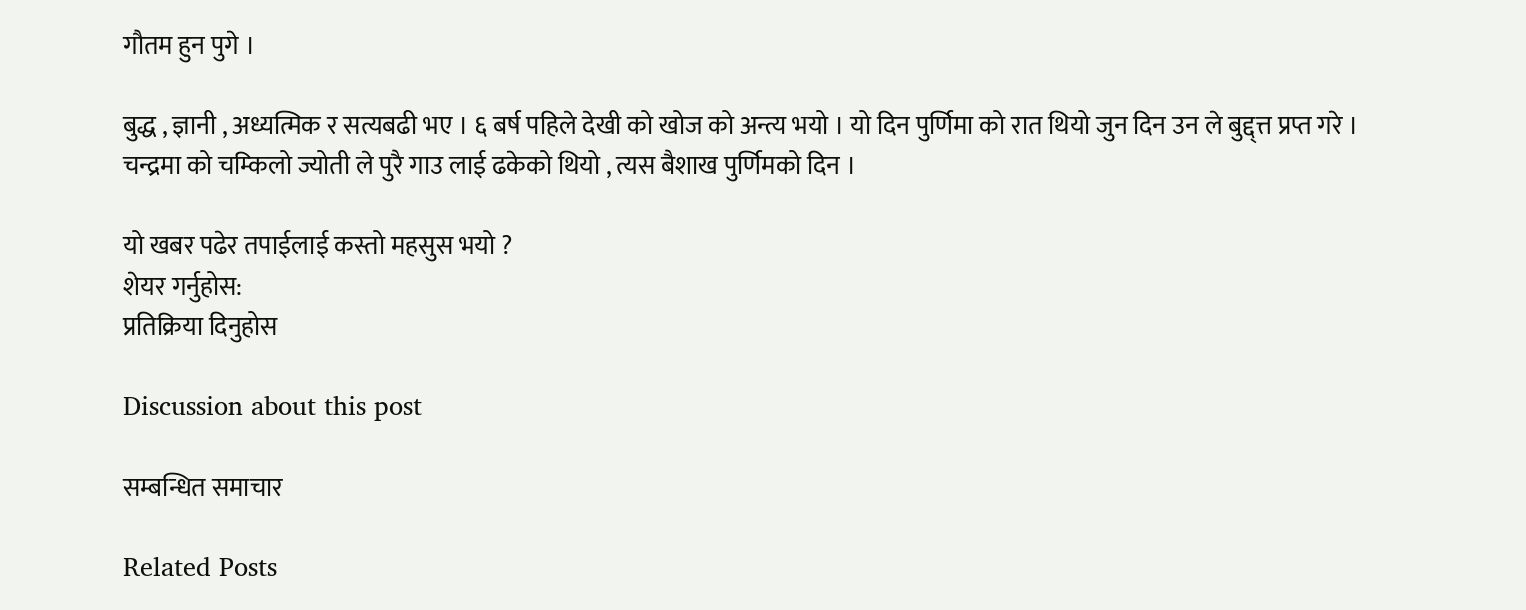गौतम हुन पुगे ।

बुद्ध , ज्ञानी , अध्यत्मिक र सत्यबढी भए । ६ बर्ष पहिले देखी को खोज को अन्त्य भयो । यो दिन पुर्णिमा को रात थियो जुन दिन उन ले बुद्द्त्त प्रप्त गरे । चन्द्रमा को चम्किलो ज्योती ले पुरै गाउ लाई ढकेको थियो , त्यस बैशाख पुर्णिमको दिन ।

यो खबर पढेर तपाईलाई कस्तो महसुस भयो ?
शेयर गर्नुहोस:
प्रतिक्रिया दिनुहोस

Discussion about this post

सम्बन्धित समाचार

Related Posts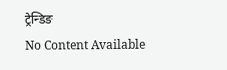ट्रेन्डिङ
No Content Available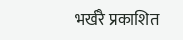भर्खरै प्रकाशित